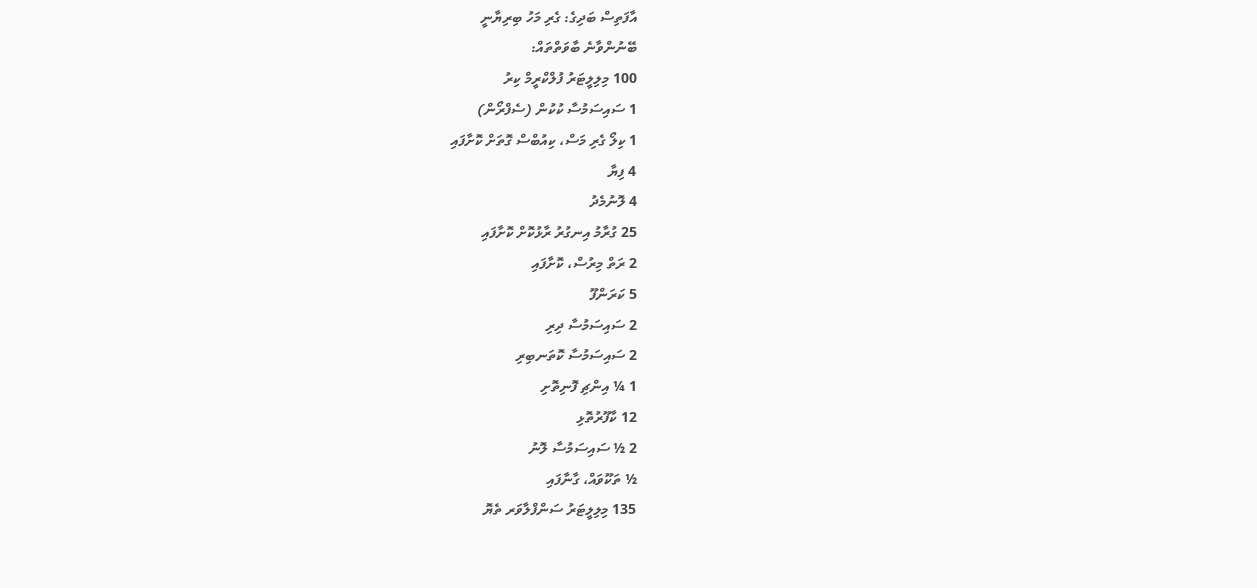އާފަތިސް ބަދިގެ: ގެރި މަހު ބިރިޔާނީ
ބޭނުންވާނެ ބާވަތްތައް:
100 މިލިލީޓަރު ފުލްކްރީމް ކިރު
1 ސައިސަމުސާ ކުކުން (ސެފްރޯން)
1 ކިލޯ ގެރި މަސް، ކިއުބްސް ގޮތަށް ކޮށާފައި
4 ފިޔާ
4 ލޮނުމެދު
25 ގުރާމު އިނގުރު ރާޅުކޮށް ކޮށާފައި
2 ރަތް މިރުސް، ކޮށާފައި
5 ކަރަންފޫ
2 ސައިސަމުސާ ދިރި
2 ސައިސަމުސާ ކޮތަނބިރި
1 ¼ އިންޗި ފޮނިތޮށި
12 ކާފޫރުތޮޅި
2 ½ ސައިސަމުސާ ލޮނު
½ ތަކޫވައް، ގާނާފައި
135 މިލިލީޓަރު ސަންފްލާވަރ ތެޔޮ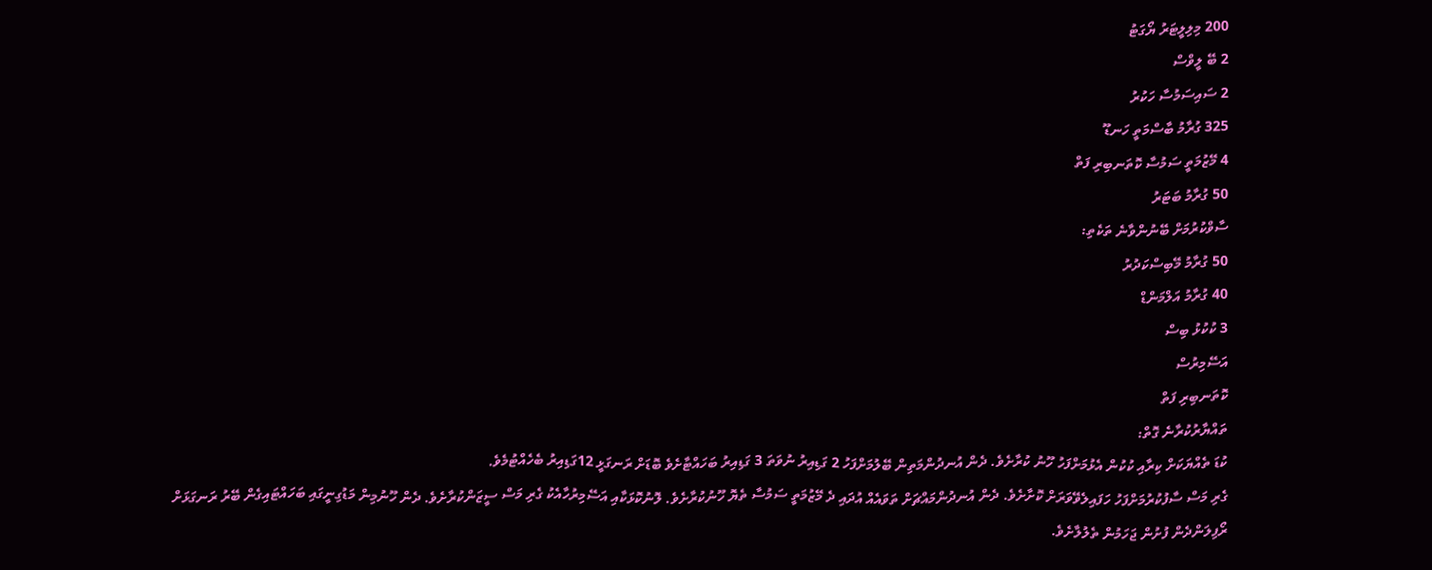200 މިލިލީޓަރު ޔޯގަޓު
2 ބޭ ލީވްސް
2 ސައިސަމުސާ ހަކުރު
325 ގުރާމު ބާސްމަތީ ހަނޑޫ
4 މޭޒުމަތީ ސަމުސާ ކޮތަނބިރި ފަތް
50 ގުރާމު ބަޓަރު
ސާވްކުރުމަށް ބޭނުންވާނެ ތަކެތި:
50 ގުރާމު މޭބިސްކަދުރު
40 ގުރާމު އަލްމަންޑް
3 ކުކުޅު ބިސް
އަސޭމިރުސް
ކޮތަނބިރި ފަތް
ތައްޔާރުކުރާނެ ގޮތް:
ކުޑަ ތެއްޔަކަށް ކިރާއި ކުކުން އެޅުމަށްފަހު ހޫނު ކުރާށެވެ. ދެން އުނދުންމަތިން ބޭލުމަށްފަހު 2 ގަޑިއިރު ނުވަތަ 3 ގަޑިއިރު ބަހައްޓާށެވެ ބޮޑަށް ރަނގަޅީ 12ގަޑިއިރު ބެހެއްޓުމެވެ.
ގެރި މަސް ސާފުކުރުމަށްފަހު ހަފައިލެވޭވަރަށް ކޮށާށެވެ. ދެން އުނދުންމައްޗަށް ތަވައެއް އުދައި ދެ މޭޒުމަތީ ސަމުސާ ތެޔޮ ހޫނުކުރާށެވެ. ލޮނުކޮޅަކާއި އަސޭމިރުހާއެކު ގެރި މަސް ސީޒަންކުރާށެވެ. ދެން ހޫނުމިން މަޑުގިނީގައި ބަހައްޓައިގެން ބޭރު ރަނގަޅަށް ރޯފިލަންދެން ފުށުން ޖަހަމުން ތެލުލާށެވެ.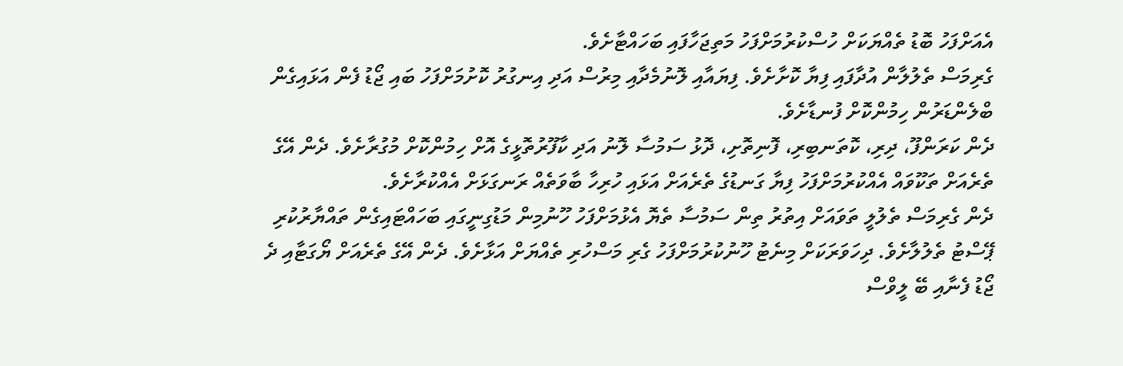އެއަށްފަހު ބޮޑު ތެއްޔަކަށް ހުސްކުރުމަށްފަހު މަތިޖަހާފައި ބަހައްޓާށެވެ.
ގެރިމަސް ތެލުލާން އުދާފައި ފިޔާ ކޮށާށެވެ. ފިޔައާއި ލޮނުމެދާއި މިރުސް އަދި އިނގުރު ކޮށުމަށްފަހު ބައި ޖޯޑު ފެން އަޅައިގެން ބްލެންޑަރުން ހިމުންކޮށް ފުނޑާށެވެ.
ދެން ކަރަންފޫ، ދިރި، ކޮތަނބިރި، ފޮނިތޮށި، ދޮޅު ސަމުސާ ލޮނު އަދި ކާފޫރުތޮޅީގެ އޮށް ހިމުންކޮށް މުގުރާށެވެ. ދެން އޭގެ ތެރެއަށް ތަކޫވައް އެއްކުރުމަށްފަހު ފިޔާ ގަނޑުގެ ތެރެއަށް އަޅައި ހުރިހާ ބާވަތެއް ރަނގަޅަށް އެއްކުރާށެވެ.
ދެން ގެރިމަސް ތެލުލީ ތަވައަށް އިތުރު ތިން ސަމުސާ ތެޔޮ އެޅުމަށްފަހު ހޫނުމިން މަޑުގިނީގައި ބަހައްޓައިގެން ތައްޔާރުކުރި ޕޭސްޓު ތެލުލާށެވެ. ދިހަވަރަކަށް މިނެޓު ހޫނުކުރުމަށްފަހު ގެރި މަސްހުރި ތެއްޔަށް އަޅާށެވެ. ދެން އޭގެ ތެރެއަށް ޔޯގަޓާއި ދެ ޖޯޑު ފެނާއި ބޭ ލީވްސް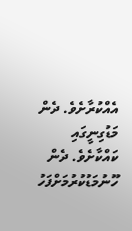އެއްކުރާށެވެ. ދެން މަޑުގިނީގައި ކައްކާށެވެ. ދެން ހޫނުމަޑުކުރުމަށްފަހު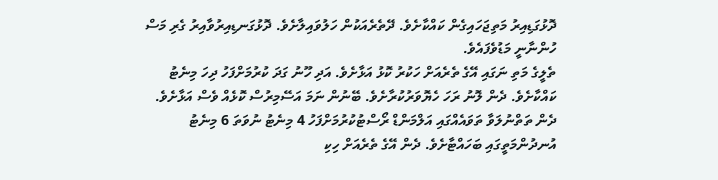ދޮޅުގަޑިއިރު މަތިޖަހައިގެން ކައްކާށެވެ. ދޭތެރެއަކުން ހަލުވައިލާށެވެ. ދޮޅުގަނޑިއިރުވާއިރު ގެރި މަސް ހުންނާނީ މަޑުވެފައެވެ.
ތެލީގެ މަތި ނަގައި އޭގެ ތެރެއަށް ހަކުރު ކޮޅު އަޅާށެވެ. އަދި ހޫނު ގަދަ ކުރުމަށްފަހު ދިހަ މިނެޓު ކައްކާށެވެ. ދެން ލޮނު ރަހަ ހެޔޮވަރުކުރާށެވެ. ބޭނުން ނަމަ އަސޭމިރުސް ކޮޅެއް ވެސް އަޅާށެވެ.
ދެން ތަތްނުލަވާ ތަވައެއްގައި އަލްމަންޑް ރޯސްޓުކުރުމަށްފަހު 4 މިނެޓު ނުވަތަ 6 މިނެޓު އުނދުންމަތީގައި ބަހައްޓާށެވެ. ދެން އޭގެ ތެރެއަށް ހިކި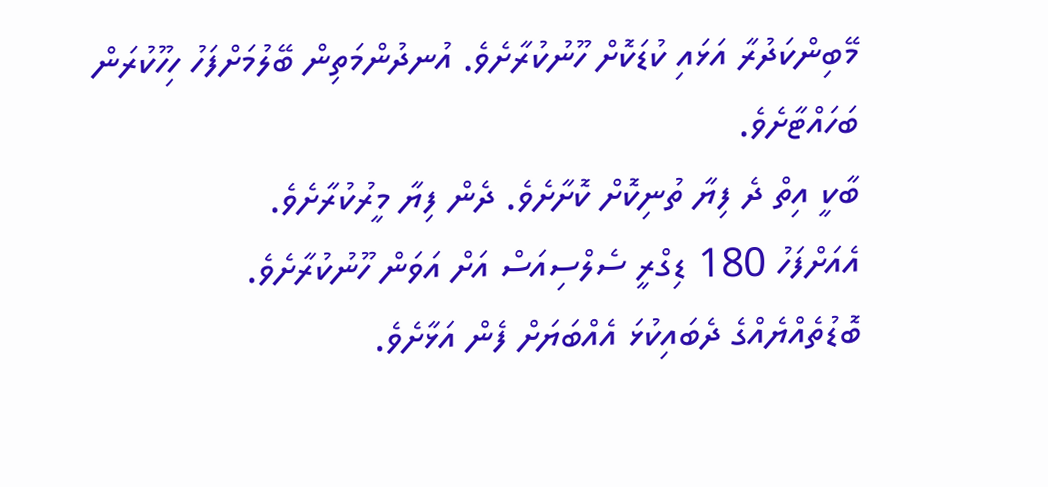މޭބިންކަދުރާ އަޅައި ކުޑަކޮށް ހޫނުކުރާށެވެ. އުނދުންމަތިން ބޭލުމަށްފަހު ހިހޫކުރަން ބަހައްޓާށެވެ.
ބާކީ އިތް ދެ ފިޔާ ތުނިކޮށް ކޮށާށެވެ. ދެން ފިޔާ މީރުކުރާށެވެ.
އެއަށްފަހު 180 ޑިގްރީ ސެލްސިއަސް އަށް އަވަން ހޫނުކުރާށެވެ.
ބޮޑުތެއްޔެއްގެ ދެބައިކުޅަ އެއްބަޔަށް ފެން އަޅާށެވެ.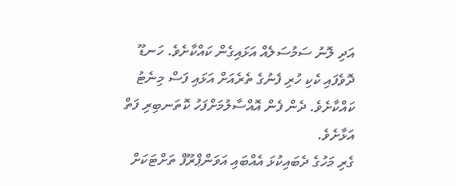އަދި ލޮނު ސަމުސަލެއް އަޅައިގެން ކައްކާށެވެ. ހަނޑޫ ދޮވެފައި ކެކި ހުރި ފެނުގެ ތެރެއަށް އަޅައި ފަސް މިނެޓު ކައްކާށެވެ. ދެން ފެން އޮއްސާލުމަށްފަހު ކޮތަނބިރި ފަތް އަޅާށެވެ.
ގެރި މަހުގެ ދެބައިކުޅަ އެއްބައި އަވަންޕްރޫފް ތަށްޓަކަށް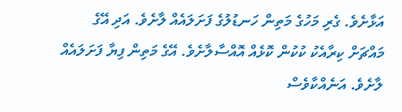އަޅާށެވެ. ގެރި މަހުގެ މަތިން ހަނޑުލުގެ ފަށަލައެއް ލާށެވެ. އަދި އޭގެ މައްޗަށް ކިރާއެކު ކުކުން ކޮޅެއް އޮއްސާލާށެވެ. އޭގެ މަތިން ފިޔާ ފަށަލައެއް ލާށެވެ. އަނެއްކާވެސް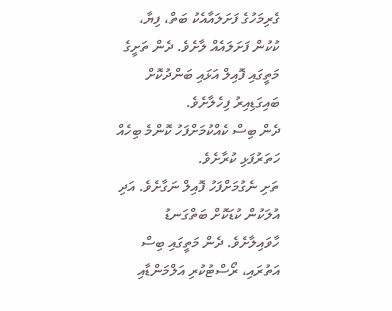ގެރިމަހުގެ ފަށަލައާއެކު ބަތް، ފިޔާ، ކުކުން ފަށަލައެއް ލާށެވެ. ދެން ތަށީގެ މަތީގައި ފޮއިލް އަޅައި ބަންދުކޮށް ބައިގަޑިއިރު ފިހެލާށެވެ.
ދެން ބިސް ކެއްކުމަށްފަހު ކޮންމެ ބިހެއް ހަތަރުފަޅި ކުރާށެވެ.
ތަށި ނެގުމަށްފަހު ފޮއިލް ނަގާށެވެ. އަދި އުލަކުން ކުޑަކޮށް ބަތްގަނޑު ހާވައިލާށެވެ. ދެން މަތީގައި ބިސް އަތުރައި، ރޯސްޓުކުރި އަލްމަންޑާއި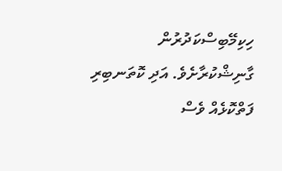ހިކިމޭބިސްކަދުރުން ގާނިޝްކުރާށެވެ. އަދި ކޮތަނބިރި ފަތްކޮޅެއް ވެސް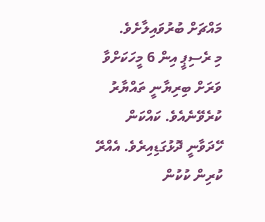މައްޗަށް ބުރުވައިލާށެވެ.
މި ރެސިޕީ އިން 6 މީހަކަށްވާ ވަރަށް ބިރިޔާނީ ތައްޔާރު ކުރެވޭނެއެވެ. ކައްކަން ހޭދަވާނީ ދޮޅުގަޑިއިރެވެ. އެއްރޭ ކުރިން ކުކުން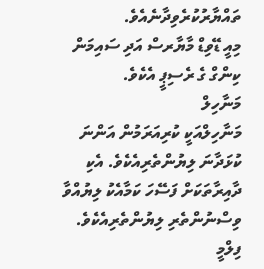ތައްޔާރުކުރެވިދާނެއެވެ.
މިއީ ޑޭވިޑް މާޔާރސް އަދި ސައިމަން ކިންގް ގެ ރެސިޕީ އެކެވެ.
މަނާހިލް
މަނާހިލްއަކީ ކުރިއަރަމުން އަންނަ ކުޅަދާނަ ލިޔުންތެރިއެކެވެ. އެކި ދާއިރާތަކަށް ފަސޭހަ ކަމާއެކު ލިޔުއްވާ ވިސްނުންތެރި ލިޔުންތެރިއެކެވެ. ފިލްމީ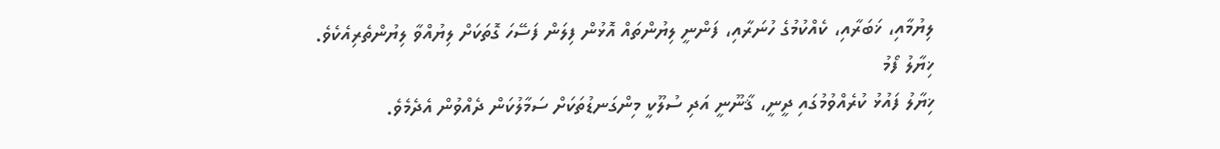ލިޔުމާއި، ޚަބަރާއި، ކެއްކުމުގެ ހުނަރާއި، ފަންނީ ލިޔުންތައް އޮޅުން ފިލަން ފަސޭހަ ގޮތަކަށް ލިޔުއްވާ ލިޔުންތެރިއެކެވެ.
ޚިޔާލު ފޯމު
ޚިޔާލު ފައުޅު ކުރެއްވުމުގައި ދީނީ، ޤާނޫނީ އަދި ސުލޫކީ މިންގަނޑުތަކަށް ސަމާލުކަން ދެއްވުން އެދެމެވެ.